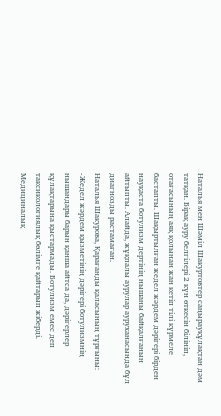Наталья мен Шәміл Шакуртовтер саңырауқұлақтан дәм татқан. Бірақ ауру белгілері 2 күн өткесін білініп, отағасының аяқ қолынан жан кетіп тілі күрмеле бастапты. Шақыртылған жедел жәрдем дәрігері бірден науқаста ботулизм дертінің нышаны байқалғанын айтыпты. Алайда, жұқпалы аурулар ауруханасында бұл диагнозды растамаған.
Наталья Шакурова, Қарағанды қаласының тұрғыны:
-Жедел жәрдем қызметінің дәрігері ботулизмнің нышандары барын қанша айтса да, дәрігерлер құлақтарына қыстармады. Ботулизм емес деп таксикологиялық бөлімге қайтарып жіберді. Медициналық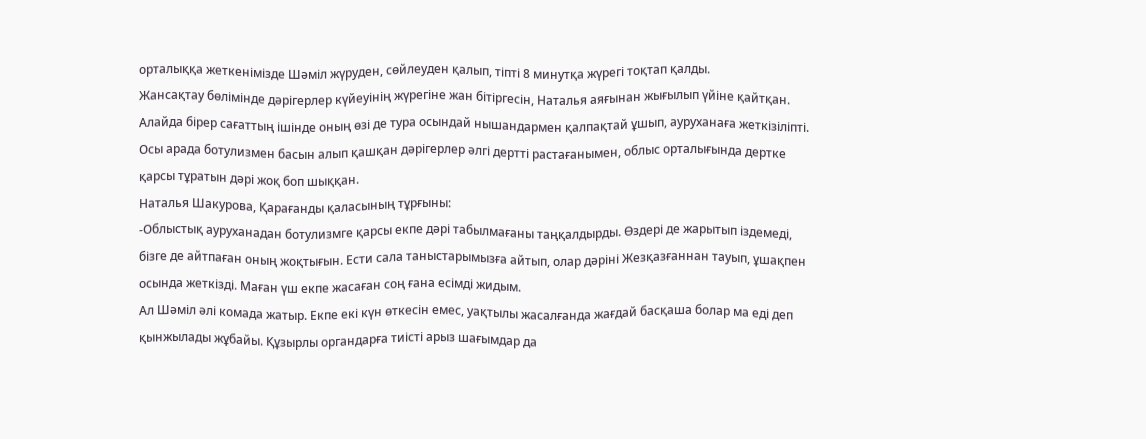орталыққа жеткенімізде Шәміл жүруден, сөйлеуден қалып, тіпті 8 минутқа жүрегі тоқтап қалды.
Жансақтау бөлімінде дәрігерлер күйеуінің жүрегіне жан бітіргесін, Наталья аяғынан жығылып үйіне қайтқан. Алайда бірер сағаттың ішінде оның өзі де тура осындай нышандармен қалпақтай ұшып, ауруханаға жеткізіліпті. Осы арада ботулизмен басын алып қашқан дәрігерлер әлгі дертті растағанымен, облыс орталығында дертке қарсы тұратын дәрі жоқ боп шыққан.
Наталья Шакурова, Қарағанды қаласының тұрғыны:
-Облыстық ауруханадан ботулизмге қарсы екпе дәрі табылмағаны таңқалдырды. Өздері де жарытып іздемеді, бізге де айтпаған оның жоқтығын. Ести сала таныстарымызға айтып, олар дәріні Жезқазғаннан тауып, ұшақпен осында жеткізді. Маған үш екпе жасаған соң ғана есімді жидым.
Ал Шәміл әлі комада жатыр. Екпе екі күн өткесін емес, уақтылы жасалғанда жағдай басқаша болар ма еді деп қынжылады жұбайы. Құзырлы органдарға тиісті арыз шағымдар да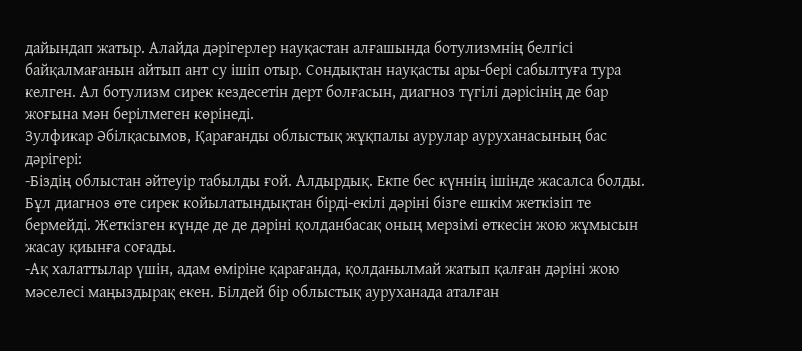дайындап жатыр. Алайда дәрігерлер науқастан алғашында ботулизмнің белгісі байқалмағанын айтып ант су ішіп отыр. Сондықтан науқасты ары-бері сабылтуға тура келген. Ал ботулизм сирек кездесетін дерт болғасын, диагноз түгілі дәрісінің де бар жоғына мән берілмеген көрінеді.
Зулфикар Әбілқасымов, Қарағанды облыстық жұқпалы аурулар ауруханасының бас дәрігері:
-Біздің облыстан әйтеуір табылды ғой. Алдырдық. Екпе бес күннің ішінде жасалса болды. Бұл диагноз өте сирек койылатындықтан бірді-екілі дәріні бізге ешкім жеткізіп те бермейді. Жеткізген күнде де де дәріні қолданбасақ оның мерзімі өткесін жою жұмысын жасау қиынға соғады.
-Ақ халаттылар үшін, адам өміріне қарағанда, қолданылмай жатып қалған дәріні жою мәселесі маңыздырақ екен. Білдей бір облыстық ауруханада аталған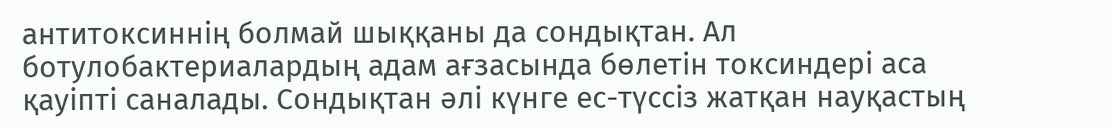антитоксиннің болмай шыққаны да сондықтан. Ал ботулобактериалардың адам ағзасында бөлетін токсиндері аса қауіпті саналады. Сондықтан әлі күнге ес-түссіз жатқан науқастың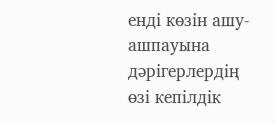енді көзін ашу-ашпауына дәрігерлердің өзі кепілдік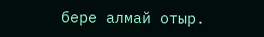бере алмай отыр.